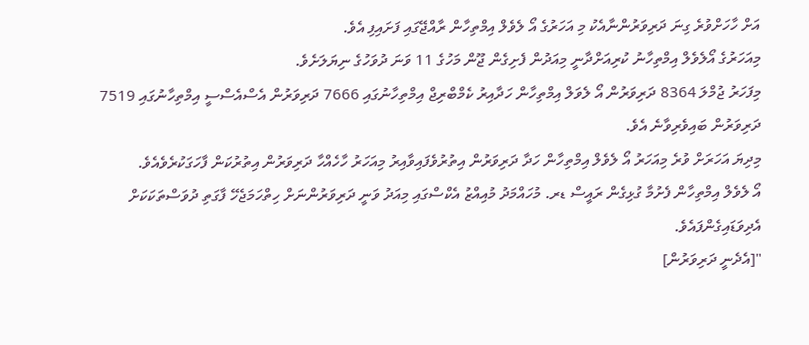އަށް ހާހަށްވުރެ ގިނަ ދަރިވަރުންނާއެކު މި އަހަރުގެ އޯ ލެވެލް އިމްތިހާން ރާއްޖޭގައި ފަށައިފި އެވެ.
މިއަހަރުގެ އޯލެވެލް އިމްތިހާނު ކުރިއަށްދާނީ މިއަދުން ފެށިގެން ޖޫން މަހުގެ 11 ވަނަ ދުވަހުގެ ނިޔަލަށެވެ.
މިފަހަރު ޖުމްލަ 8364 ދަރިވަރުން އޯ ލެވަލް އިމްތިހާން ހަދާއިރު ކެމްބްރިޖް އިމްތިހާނުގައި 7666 ދަރިވަރުން އެސްއެސްސީ އިމްތިހާނުގައި 7519 ދަރިވަރުން ބައިވެރިވާނެ އެވެ.
މިދިޔަ އަހަރަށް ވުރެ މިއަހަރު އޯ ލެވެލް އިމްތިހާން ހަދާ ދަރިވަރުން އިތުރުވެފައިވާއިރު މިއަހަރު ހާހެއްހާ ދަރިވަރުން އިތުރުކަން ފާހަގަކުރެވެއެވެ.
އޯ ލެވެލް އިމްތިހާން ފެށުމާ ގުޅިގެން ރައީސް ޑރ. މުހައްމަދު މުއިއްޒު އެކްސްގައި މިއަދު ވަނީ ދަރިވަރުންނަށް ހިތްހަމަޖެހޭ ފާގަތި ދުވަސްތަކަކަށް އެދިވަޑައިގެންފައެވެ.
"[އެދެނީ ދަރިވަރުން]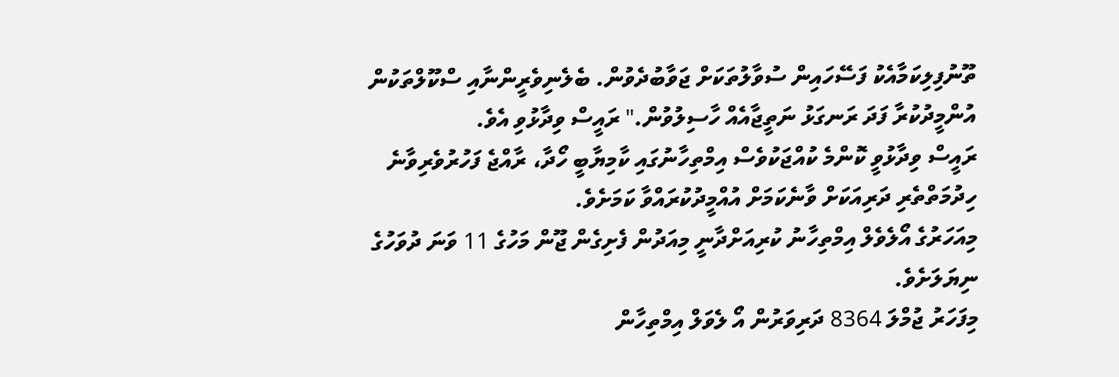ތޫނުފިލިކަމާއެކު ފަސޭހައިން ސުވާލުތަކަށް ޖަވާބުދެވުން. ބެލެނިވެރީންނާއި ސްކޫލްތަކުން އުންމީދުކުރާ ފަދަ ރަނގަޅު ނަތީޖާއެއް ހާސިލުވުން." ރައީސް ވިދާޅުވި އެވެ.
ރައީސް ވިދާޅުވީ ކޮންމެ ކުއްޖަކުވެސް އިމްތިހާނުގައި ކާމިޔާބީ ހޯދާ، ރާއްޖެ ފަހުރުވެރިވާނެ ހިދުމަތްތެރި ދަރިއަކަށް ވާނެކަމަށް އުއްމީދުކުރައްވާ ކަމަށެވެ.
މިއަހަރުގެ އޯލެވެލް އިމްތިހާނު ކުރިއަށްދާނީ މިއަދުން ފެށިގެން ޖޫން މަހުގެ 11 ވަނަ ދުވަހުގެ ނިޔަލަށެވެ.
މިފަހަރު ޖުމްލަ 8364 ދަރިވަރުން އޯ ލެވަލް އިމްތިހާން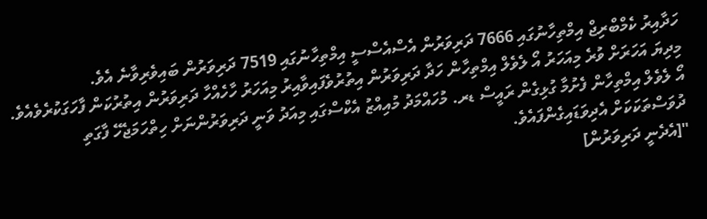ހަދާއިރު ކެމްބްރިޖް އިމްތިހާނުގައި 7666 ދަރިވަރުން އެސްއެސްސީ އިމްތިހާނުގައި 7519 ދަރިވަރުން ބައިވެރިވާނެ އެވެ.
މިދިޔަ އަހަރަށް ވުރެ މިއަހަރު އޯ ލެވެލް އިމްތިހާން ހަދާ ދަރިވަރުން އިތުރުވެފައިވާއިރު މިއަހަރު ހާހެއްހާ ދަރިވަރުން އިތުރުކަން ފާހަގަކުރެވެއެވެ.
އޯ ލެވެލް އިމްތިހާން ފެށުމާ ގުޅިގެން ރައީސް ޑރ. މުހައްމަދު މުއިއްޒު އެކްސްގައި މިއަދު ވަނީ ދަރިވަރުންނަށް ހިތްހަމަޖެހޭ ފާގަތި ދުވަސްތަކަކަށް އެދިވަޑައިގެންފައެވެ.
"[އެދެނީ ދަރިވަރުން]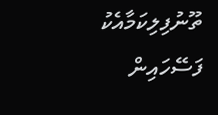ތޫނުފިލިކަމާއެކު ފަސޭހައިން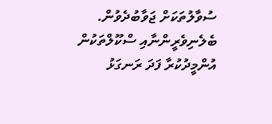ސުވާލުތަކަށް ޖަވާބުދެވުން. ބެލެނިވެރީންނާއި ސްކޫލްތަކުން އުންމީދުކުރާ ފަދަ ރަނގަޅު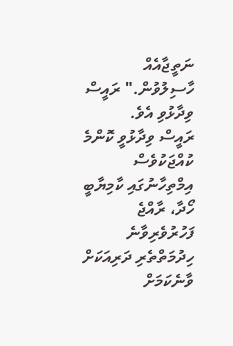ނަތީޖާއެއް ހާސިލުވުން." ރައީސް ވިދާޅުވި އެވެ.
ރައީސް ވިދާޅުވީ ކޮންމެ ކުއްޖަކުވެސް އިމްތިހާނުގައި ކާމިޔާބީ ހޯދާ، ރާއްޖެ ފަހުރުވެރިވާނެ ހިދުމަތްތެރި ދަރިއަކަށް ވާނެކަމަށް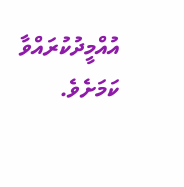އުއްމީދުކުރައްވާ ކަމަށެވެ.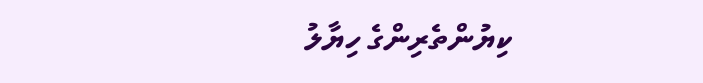ކިޔުންތެރިންގެ ހިޔާލު